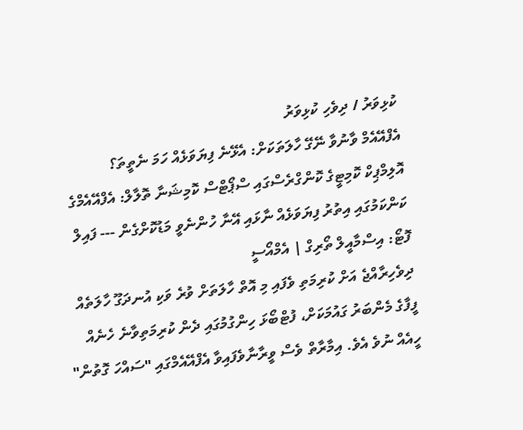ކުޅިވަރު / ދިވެހި ކުޅިވަރު
އެފްއޭއެމް ވާނުވާ ނޭގޭ ހާލަތަކަށް: އެޅޭނެ ފިޔަވަޅެއް ހަމަ ނެތީތަ؟
އޮލިމްޕިކް ކޮމިޓީގެ ކޮންގްރެސްގައި ސްޕޯޓްސް ކޮމިޝަނާ ތޮލާލް: އެފްއޭއެމްގެ ކަންކަމުގައި އިތުރު ފިޔަވަޅެއް ނާޅައި އޭނާ ހުންނެވީ މަޑުކޮށްގެން --- ފައިލް ފޮޓޯ: އިސްމާއީލް ތޯރިގް | އެމްއޯސީ
ދިވެހިރާއްޖެ އަށް ކުރިމަތި ވެފައި މި އޮތް ހާލަތަށް ވުރެ ވަކި އުނދަގޫ ހާލަތެއް ފީފާގެ މެންބަރު ގައުމަކަށް، ފުޓްބޯޅަ ހިންގުމުގައި ދެން ކުރިމަތިވާނެ ހެނެއް ހީއެއް ނުވެ އެވެ. އިމާރާތް ވެސް ވީރާނާވެފައިވާ އެފްއޭއެމްގައި "ސައްހަ ގޮތުން"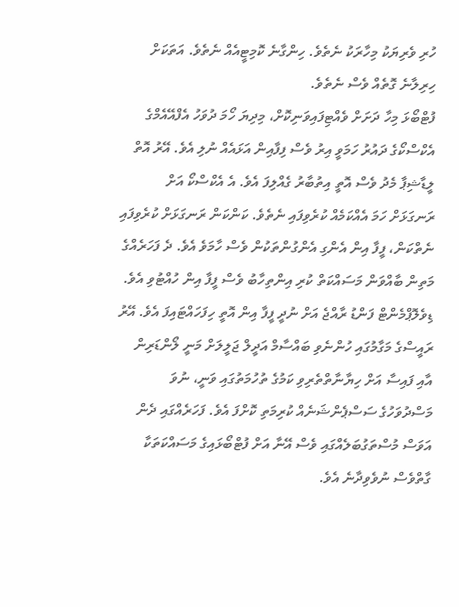ހުރި ވެރިޔަކު މިހާރަކު ނެތެވެ. ހިންގާނެ ކޮމިޓީއެއް ނެތެވެ. އަތަކަށް ހިރިލާނެ ގޮތެއް ވެސް ނެތެވެ.
ފުޓްބޯޅަ މިހާ ދަށަށް ވެއްޓިފައިވަނިކޮށް، މިދިޔަ ހޯމަ ދުވަހު އެފްއޭއެމްގެ އެކްސްކޯގެ ދައުރު ހަމަވީ އިރު ވެސް ފިފާއިން އަޅައެއް ނުލި އެވެ. އޭރު އޮތް ލީޑާޝިޕާ މެދު ވެސް އޮތީ އިތުބާރު ގެއްލިފަ އެވެ. އެ އެކްސްކޯ އަށް ރަނގަޅަށް ހަމަ އެއްކަމެއް ކުރެވިފައި ނެތެވެ. ކަންކަން ރަނގަޅަށް ކުރެވިފައި ނެތްކަން، ފީފާ އިން އެންގި އެންގުންތަކުން ވެސް ހާމަވެ އެވެ. ދެ ފަހަރެއްގެ މަތިން ބާއްވަން މަސައްކަތް ކުރި އިންތިހާބު ވެސް ފީފާ އިން ހުއްޓުވި އެވެ.
ޑިވެލޮޕްމެންޓް ފަންޑު ރާއްޖެ އަށް ނުދީ ފީފާ އިން އޮތީ ހިފަހައްޓައިފަ އެވެ. އޭރު ރައީސްގެ މަގާމުގައި ހުންނެވި ބައްސާމް އަދީލް ޖަލީލަށް މަނީ ލޯންޑަރިން އާއި ފައިސާ އަށް ހިޔާނާތްތެރިވި ކަމުގެ ތުހުމަތުގައި ވަނީ، ނުވަ މަސްދުވަހުގެ ސަސްޕެންޝަނެއް ކުރިމަތި ކޮށްފަ އެވެ. ފަހަރެއްގައި ދެން އަވަސް މުސްތަގުބަލެއްގައި ވެސް އޭނާ އަށް ފުޓްބޯޅައިގެ މަސައްކަތަކާ ގާތްވެސް ނުވެވިދާނެ އެވެ.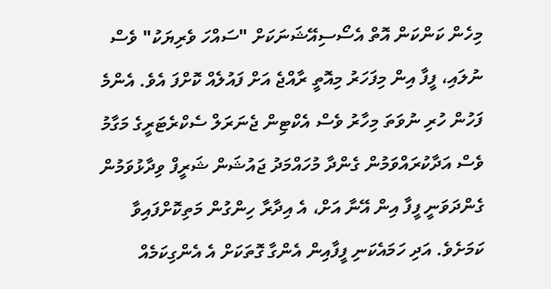މިހެން ކަންކަން އޮތް އެސޯސިއޭޝަނަކަށް "ސައްހަ ވެރިޔަކު" ވެސް ނުލައި، ފީފާ އިން މިފަހަރު މިއޮތީ ރާއްޖެ އަށް ފައުލެއް ކޮށްފަ އެވެ. އެންމެ ފަހުން ހުރި ނުވަތަ މިހާރު ވެސް އެކްޓިން ޖެނަރަލް ސެކްރެޓަރީގެ މަގާމު ވެސް އަދާކުރައްވަމުން ގެންދާ މުހައްމަދު ޖައުޝަން ޝަރީފް ވިދާޅުވަމުން ގެންދަވަނީ ފީފާ އިން އޭނާ އަށް، އެ އިދާރާ ހިންގުން މަތިކޮށްފައިވާ ކަމަށެވެ. އަދި ހަމައެކަނި ފީފާއިން އެންގާ ގޮތަކަށް އެ އެންގިކަމެއް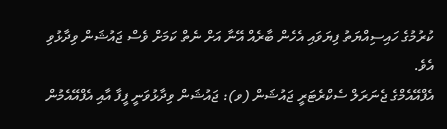ކުރުމުގެ ހައިސިއްޔަތު ފިޔަވައި އެހެން ބާރެއް އޭނާ އަށް ނެތް ކަމަށް ވެސް ޖައުޝަން ވިދާޅުވި އެވެ.
އެފްއޭއެމްގެ ޖެނަރަލް ސެކްރެޓަރީ ޖައުޝަން (ވ): ޖައުޝަން ވިދާޅުވަނީ ފީފާ އާއި އެފްއޭއެމުން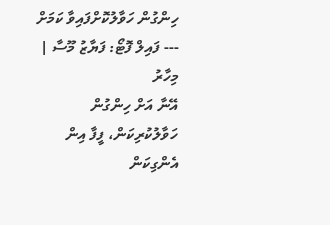ހިންގުން ހަވާލުކޮށްފައިވާ ކަމަށް --- ފައިލް ފޮޓޯ: ފަޔާޒު މޫސާ | މިހާރު
އޭނާ އަށް ހިންގުން ހަވާލުކުރިކަން، ފީފާ އިން އެންގިކަން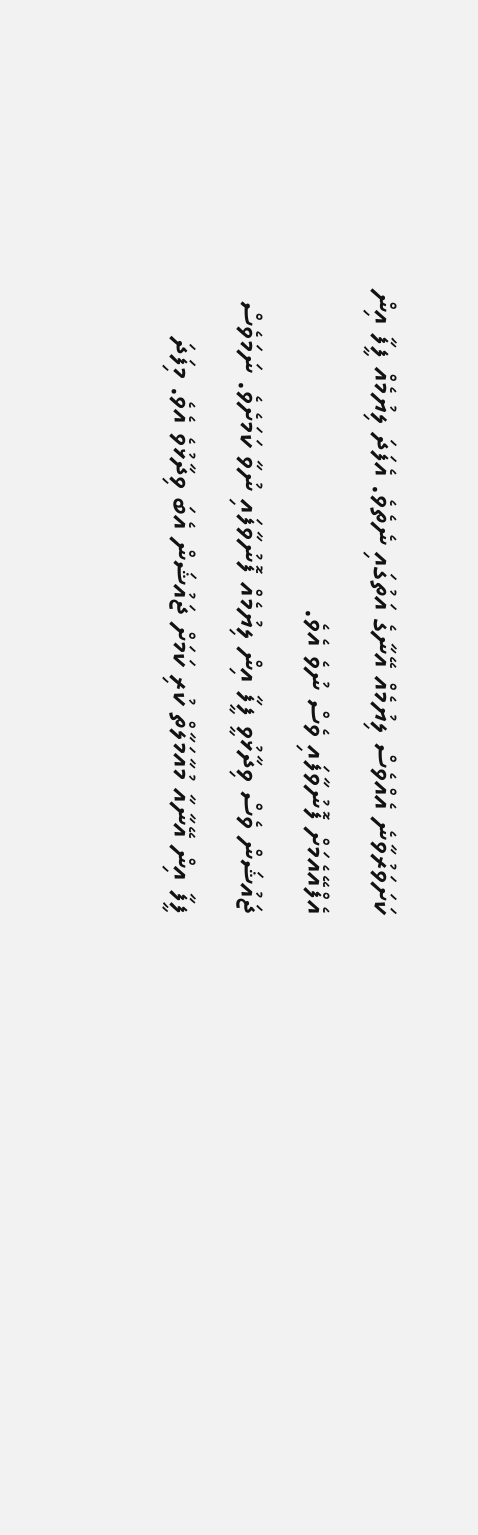ކަށަވަރުވާނެ އެއްވެސް ލިޔުމެއް އޭނާގެ އަތުގައި ނެތެވެ. އެފަދަ ލިޔުމެއް ފީފާ އިން އެފްއޭއެމަށް ފޮނުވާފައި ވެސް ނުވެ އެވެ.
ޖައުޝަން ވެސް ވިދާޅުވީ ފީފާ އިން ލިޔުމެއް ފޮނުވާފައި ނުވާ ކަމަށެވެ. ނަމަވެސް ފީފާ އިން އޭނާއާ މުއާމަލާތް ކުރި ކަމަށް ޖައުޝަން އެބަ ވިދާޅުވެ އެވެ. މިފަދަ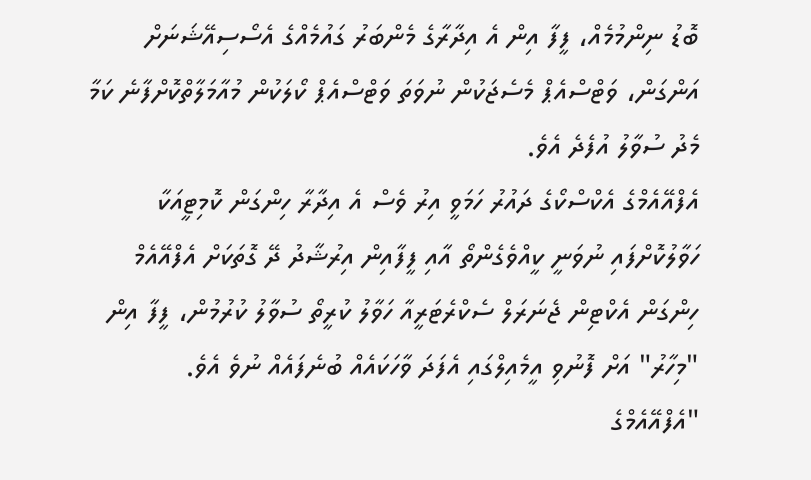ބޮޑު ނިންމުމެއް، ފީފާ އިން އެ އިދާރާގެ މެންބަރު ގައުމެއްގެ އެސޯސިއޭޝަނަށް އަންގަން، ވަޓްސްއެޕް މެސެޖަކުން ނުވަތަ ވަޓްސްއެޕް ކޯލަކުން މުއާމަލާތްކޮށްފާނެ ކަމާ މެދު ސުވާލު އުފެދެ އެވެ.
އެފްއޭއެމްގެ އެކްސްކޯގެ ދައުރު ހަމަވީ އިރު ވެސް އެ އިދާރާ ހިންގަން ކޮމިޓީއަކާ ހަވާލުކޮށްފައި ނުވަނީ ކީއްވެގެންތޯ އާއި ފީފާއިން އިރުޝާދު ދޭ ގޮތަކަށް އެފްއޭއެމް ހިންގަން އެކްޓިން ޖެނަރަލް ސެކްރެޓަރީއާ ހަވާލު ކުރީތޯ ސުވާލު ކުރުމުން، ފީފާ އިން "މިހާރު" އަށް ފޮނުވި އީމެއިލްގައި އެފަދަ ވާހަކައެއް ބުނެފައެއް ނުވެ އެވެ.
"އެފްއޭއެމްގެ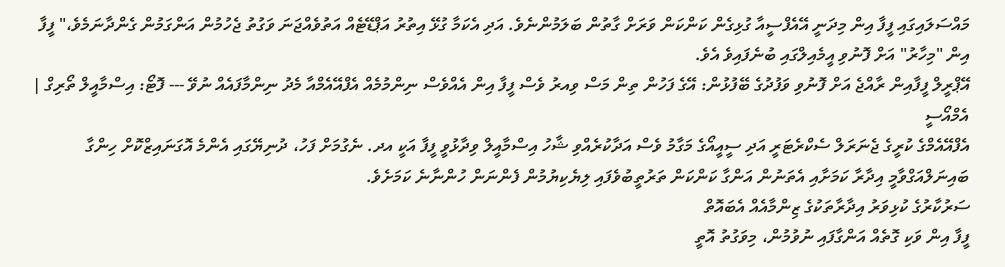މައްސަލައިގައި ފީފާ އިން މިދަނީ އޭއެފްސީއާ ގުޅިގެން ކަންކަން ވަރަށް ގާތުން ބަލަމުންނެވެ. އަދި އެކަމާ ގުޅޭ އިތުރު އަޕްޑޭޓެއް އަތުވެއްޖަނަ ވަގުތު ޖެހުމުން އަންގަމުން ގެންދާނަމެވެ،" ފީފާ އިން "މިހާރު" އަށް ފޮނުވި އީމެއިލްގައި ބުނެފައިވެ އެވެ.
އޭޕްރީލް ފީފާއިން ރާއްޖެ އަށް ފޮނުވި ވަފުދުގެ ބޭފުޅުން: އޭގެ ފަހުން ތިން މަސް ވިއރު ވެސް ފީފާ އިން އެއްވެސް ނިންމުމެއް އެފްއޭއެމްއާ މެދު ނިންމާފައެއް ނުވޭ --- ފޮޓޯ: އިސްމާއީލް ތޯރިގް | އެމްއޯސީ
އެފްއޭއެމްގެ ކުރީގެ ޖެނަރަލް ސެކްރެޓަރީ އަދި ސީއީއޯގެ މަގާމު ވެސް އަދާކުރެއްވި ޝާހު އިސްމާއީލް ވިދާޅުވީ ފީފާ އަކީ އދ. ނެގުމަށް ފަހު، ދުނިޔޭގައި އެންމެ އޮގަނައިޒްކޮށް ހިންގާ ބައިނަލްއަގްވާމީ އިދާރާ ކަމަށާއި އެތަނުން އަންގާ ކަންކަން ތަރުތީބުވެފައި ލިޔެކިޔުމުން ފެންނަން ހުންނާނެ ކަމަށެވެ.
ސަރުކާރުގެ ކުޅިވަރު އިދާރާތަކުގެ ޒިންމާއެއް އެބައޮތް
ފީފާ އިން ވަކި ގޮތެއް އަންގާފައި ނުވުމުން، މިވަގުތު އޮތީ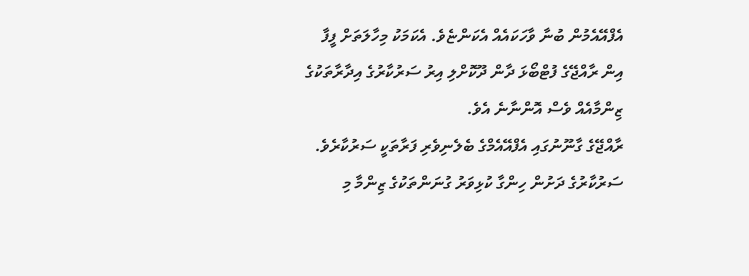އެފްއޭއެމުން ބުނާ ވާހަކައެއް އެކަންޏެވެ. އެކަމަކު މިހާލަތަށް ފީފާ އިން ރާއްޖޭގެ ފުޓްބޯޅަ ދާން ދޫކޮށްލި އިރު ސަރުކާރުގެ އިދާރާތަކުގެ ޒިންމާއެއް ވެސް އޮންނާނެ އެވެ.
ރާއްޖޭގެ ގާނޫނުގައި އެފްއޭއެމްގެ ބެލެނިވެރި ފަރާތަކީ ސަރުކާރެވެ. ސަރުކާރުގެ ދަށުން ހިންގާ ކުޅިވަރު ގުނަންތަކުގެ ޒިންމާ މި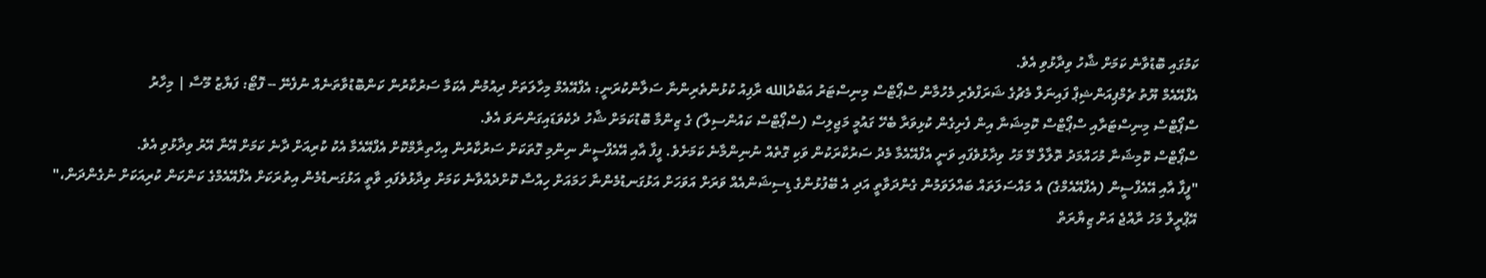ކަމުގައި ބޮޑުވާނެ ކަމަށް ޝާހު ވިދާޅުވި އެވެ.
އެފްއޭއެމް ޔޫތު ޗެމްޕިއަންޝިޕް ފައިނަލް މެޗުގެ ޝަރަފްވެރި މެހުމާން ސްޕޯޓްސް މިނިސްޓަރު އަބްދުالله ރާފިއު ކުޅުންތެރިންނާ ސަލާންކުރަނީ: އެފްއޭއެމް މިހާލަތަށް ދިއުމުން އެކަމާ ސަރުކާރުން ކަންބޮޑުވާތަނެއް ނުފެނޭ -- ފޮޓޯ: ފަޔާޒު މޫސާ | މިހާރު
ސްޕޯޓްސް މިނިސްޓަރާއި ސްޕޯޓްސް ކޮމިޝަނާ އިން ފެށިގެން ކުޅިވަރާ ބެހޭ ގައުމީ މަޖިލިސް (ސްޕޯޓްސް ކައުންސިލް) ގެ ޒިންމާ ބޮޑުކަމަށް ޝާހު ދެކެވަޑައިގަންނަވަ އެވެ.
ސްޕޯޓްސް ކޮމިޝަނާ މުހައްމަދު ތޮލާލް މޭ މަހު ވިދާޅުވެފައި ވަނީ އެފްއޭއެމާ މެދު ސަރުކާރަކުން ވަކި ގޮތެއް ނުނިންމާނެ ކަމަށެވެ. ފީފާ އާއި އޭއެފްސީން ނިންމި ގޮތަކަށް ސަރުކާރުން އިހްތިރާމްކޮށް އެފްއޭއެމާ އެކު ކުރިއަށް ދާނެ ކަމަށް އޭނާ އޭރު ވިދާޅުވި އެވެ.
"ފީފާ އާއި އޭއެފްސީން (އެފްއޭއެމްގެ) އެ މައްސަލަތައް ބައްލަވަމުން ގެންދަވާތީ އަދި އެ ބޭފުޅުންގެ ޑިސިޝަންއެއް ވަރަށް އަވަހަށް އަޅުގަނޑުމެންނާ ހަމައަށް ހިއްސާ ކޮށްދެއްވާނެ ކަމަށް ވިދާޅުވެފައި ވާތީ އަޅުގަނޑުމެން އިތުރަކަށް އެފްއޭއެމްގެ ކަންކަން ކުރިއަކަށް ނުގެންދަން،" އޭޕްރީލް މަހު ރާއްޖެ އަށް ޒިޔާރަތް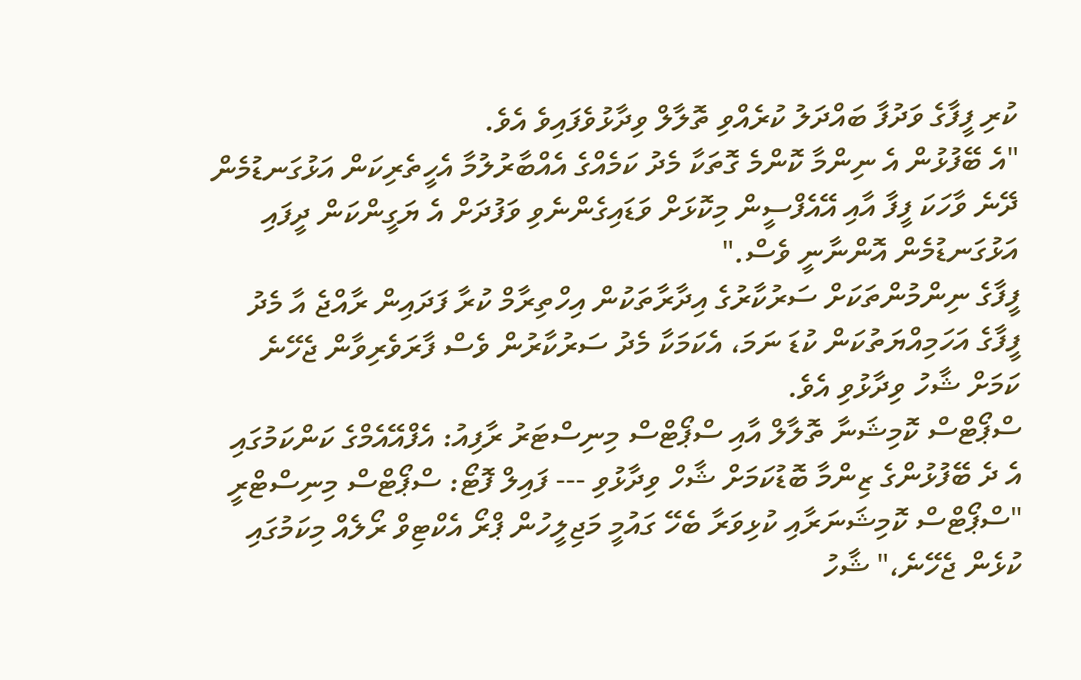ކުރި ފީފާގެ ވަދުފާ ބައްދަލު ކުރެއްވި ތޮލާލް ވިދާޅުވެފައިވެ އެވެ.
"އެ ބޭފުޅުން އެ ނިންމާ ކޮންމެ ގޮތަކާ މެދު ކަމެއްގެ އެއްބާރުލުމާ އެހީތެރިކަން އަޅުގަނޑުމެން ދޭނެ ވާހަކަ ފީފާ އާއި އޭއެފްސީން މިކޮޅަށް ވަޑައިގެންނެވި ވަފުދަށް އެ ޔަގީންކަން ދީފައި އަޅުގަނޑުމެން އޮންނާނީ ވެސް."
ފީފާގެ ނިންމުންތަކަށް ސަރުކާރުގެ އިދާރާތަކުން އިހްތިރާމް ކުރާ ފަދައިން ރާއްޖެ އާ މެދު ފީފާގެ އަހަމިއްޔަތުކަން ކުޑަ ނަމަ، އެކަމަކާ މެދު ސަރުކާރުން ވެސް ފާރަވެރިވާން ޖެހޭނެ ކަމަށް ޝާހު ވިދާޅުވި އެވެ.
ސްޕޯޓްސް ކޮމިޝަނާ ތޮލާލް އާއި ސްޕޯޓްސް މިނިސްޓަރު ރާފިއު: އެފްއޭއެމްގެ ކަންކަމުގައި އެ ދެ ބޭފުޅުންގެ ޒިންމާ ބޮޑުކަމަށް ޝާހް ވިދާޅުވި --- ފައިލް ފޮޓޯ: ސްޕޯޓްސް މިނިސްޓްރީ
"ސްޕޯޓްސް ކޮމިޝަނަރާއި ކުޅިވަރާ ބެހޭ ގައުމީ މަޖިލީހުން ޕްރޯ އެކްޓިވް ރޯލެއް މިކަމުގައި ކުޅެން ޖެހޭނެ،" ޝާހު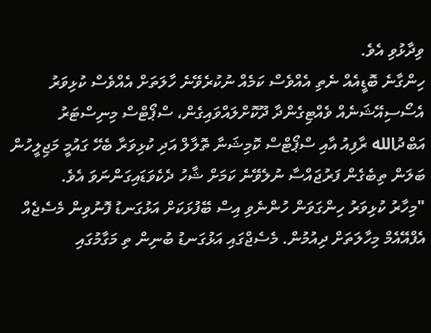ވިދާޅުވި އެވެ.
ހިންގާނެ ބޮޑީއެއް ނެތި އެއްވެސް ކަމެއް ނުކުރެވޭނެ ހާލަތަށް އެއްވެސް ކުޅިވަރު އެސޯސިއޭޝަނެއް ވެއްޓިގެންދާ ދޫކޮށްލައްވައިގެން، ސްޕޯޓްސް މިނިސްޓަރު އަބްދުالله ރާފިއު އާއި ސްޕޯޓްސް ކޮމިޝަނާ ތޮލާލް އަދި ކުޅިވަރާ ބެހޭ ގައުމީ މަޖިލީހުން ބަލަން ތިބެގެން ފަރުޖައްސާ ނުލެވޭނެ ކަމަށް ޝާހު ދެކެވަޑައިގަންނަވަ އެވެ.
"މިހާރު ކުޅިވަރު ހިންގަވަން ހުންނެވި އިސް ބޭފުޅަކަށް އަޅުގަނޑު ފޮނުވިން މެސެޖެއް އެފްއޭއެމް މިހާލަތަށް ދިއުމުން. މެސެޖްގައި އަޅުގަނޑު ބުނިން ތި މަގާމުގައި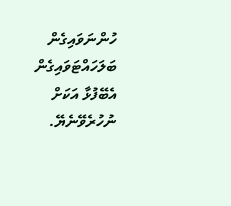ހުންނަވައިގެން ބަލަހައްޓަވައިގެން އެބޭފުޅާ އަކަށް ނުހުރެވޭނެޔޭ.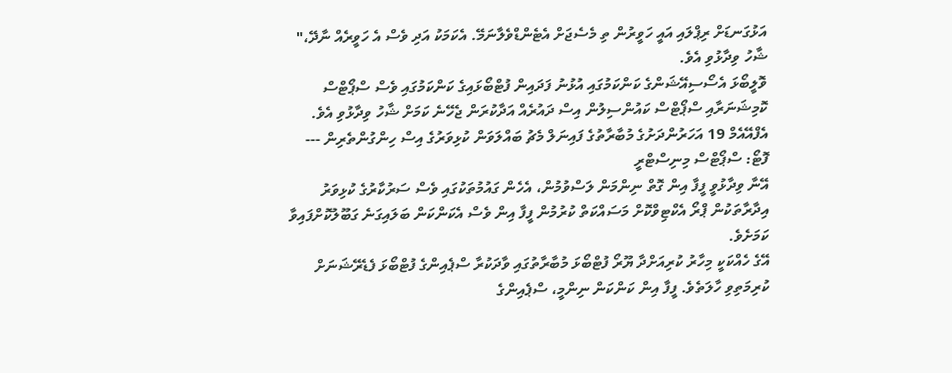އަޅުގަނޑަށް ރިޕްލައި އައީ ހަވީރުން ތި މެސެޖަށް އެޓެންޑްވެލާނަމޭ. އެކަމަކު އަދި ވެސް އެ ހަވީރެއް ނާދޭ،" ޝާހު ވިދާޅުވި އެވެ.
ވޮލީބޯޅަ އެސޯސިއޭޝަންގެ ކަންކަމުގައި އުޅުނު ފަދައިން ފުޓްބޯޅައިގެ ކަންކަމުގައި ވެސް ސްޕޯޓްސް ކޮމިޝަނަރާއި ސްޕޯޓްސް ކައުންސިލުން އިސް ދައުރެއް އަދާކުރަން ޖެހޭނެ ކަމަށް ޝާހު ވިދާޅުވި އެވެ.
އެފްއޭއެމް 19 އަހަރުންދަށުގެ މުބާރާތުގެ ފައިނަލް މެޗު ބައްލަވަން ކުޅިވަރުގެ އިސް ހިންގުންތެރިން --- ފޮޓޯ: ސްޕޯޓްސް މިނިސްޓްރީ
އޭނާ ވިދާޅުވީ ފީފާ އިން ގޮތް ނިންމަން ލަސްވުމުން، އެހެން ގައުމުތަކުގައި ވެސް ސަރުކާރުގެ ކުޅިވަރު އިދާރާތަކުން ޕްރޯ އެކްޓިވްކޮށް މަސައްކަތް ކުރުމުން ފީފާ އިން ވެސް އެކަންކަން ބަލައިގަނެ ގަބޫލުކޮށްފައިވާ ކަމަށެވެ.
އޭގެ ހެއްކަކީ މިހާރު ކުރިއަށްދާ ޔޫރޯ ފުޓްބޯޅަ މުބާރާތުގައި ވާދަކުރާ ސްޕެއިންގެ ފުޓްބޯޅަ ފެޑެރޭޝަނަށް ކުރިމަތިވި ހާލަތެވެ. ފީފާ އިން ކަންކަން ނިންމީ، ސްޕެއިންގެ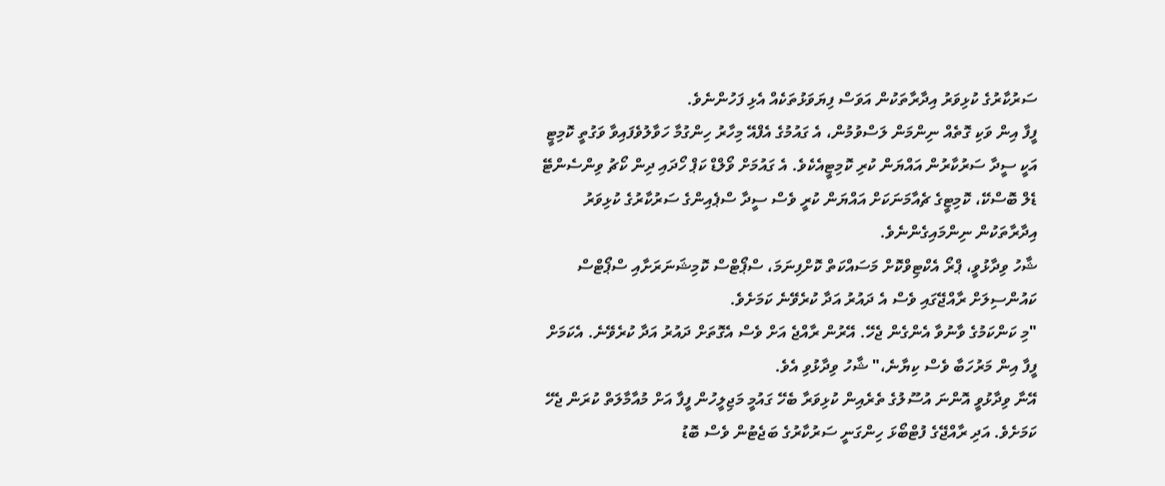ސަރުކާރުގެ ކުޅިވަރު އިދާރާތަކުން އަވަސް ފިޔަވަޅުތަކެއް އެޅި ފަހުންނެވެ.
ފީފާ އިން ވަކި ގޮތެއް ނިންމަން ލަސްވުމުން، އެ ގައުމުގެ އެފްއޭ މިހާރު ހިންގުމާ ހަވާލުވެފައިވާ ވަގުތީ ކޮމިޓީ އަކީ ސީދާ ސަރުކާރުން އައްޔަން ކުރި ކޮމިޓީއެކެވެ. އެ ގައުމަށް ވޯލްޑް ކަޕް ހޯދައި ދިން ކޯޗު ވިންސެންޓޭ ޑެލް ބޮސްކޭ، ކޮމިޓީގެ ޗެއާމަނަކަށް އައްޔަން ކުރީ ވެސް ސީދާ ސްޕެއިންގެ ސަރުކާރުގެ ކުޅިވަރު އިދާރާތަކުން ނިންމައިގެންނެވެ.
ޝާހު ވިދާޅުވީ، ޕްރޯ އެކްޓިވްކޮށް މަސައްކަތް ކޮށްފިނަމަ، ސްޕޯޓްސް ކޮމިޝަނަރަށާއި ސްޕޯޓްސް ކައުންސިލަށް ރާއްޖޭގައި ވެސް އެ ދައުރު އަދާ ކުރެވޭނެ ކަމަށެވެ.
"މި ކަންކަމުގެ ވާނުވާ އެންގެން ޖެހޭ. އޭރުން ރާއްޖެ އަށް ވެސް އެގޮތަށް ދައުރު އަދާ ކުރެވޭނެ. އެކަމަށް ފީފާ އިން މަރުހަބާ ވެސް ކިޔާނެ،" ޝާހު ވިދާޅުވި އެވެ.
އޭނާ ވިދާޅުވީ އޮންނަ އުސޫލުގެ ތެރެއިން ކުޅިވަރާ ބެހޭ ގައުމީ މަޖިލީހުން ފީފާ އަށް މުއާމާލަތް ކުރަން ޖެހޭ ކަމަށެވެ. އަދި ރާއްޖޭގެ ފުޓްބޯޅަ ހިންގަނީ ސަރުކާރުގެ ބަޖެޓުން ވެސް ބޮޑު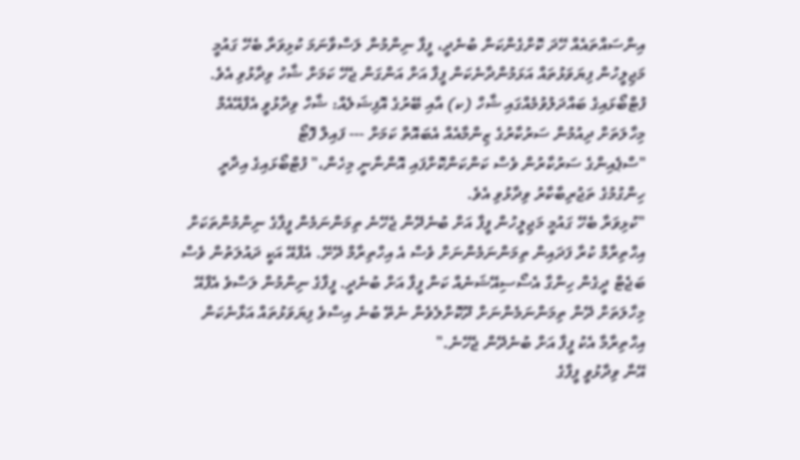އިންސައްތައެއް ހޭދަ ކޮށްގެންކަން ބުނެދީ، ފީފާ ނިންމުން ލަސްވާނަމަ ކުޅިވަރާ ބެހޭ ގައުމީ މަޖިލީހުން ފިޔަވަޅުތައް އަޅަމުންދާނެކަން ފީފާ އަށް އަންގަން ޖެހޭ ކަމަށް ޝާހު ވިދާޅުވި އެވެ.
ފުޓްބޯޅައިގެ ބައްދަލުވުމެއްގައި ޝާހް (ކ) އާއި ބޭރުގެ އޮފިޝަލެއް: ޝާހް ވިދާޅުވީ އެފްއޭއެމް މިހާލަތަށް ދިއުމުން ސަރުކާރުގެ ޒިންމާއެއް އެބައޮތް ކަމަށް --- ފައިލް ފޮޓޯ
"ސްޕެއިންގެ ސަރުކާރުން ވެސް ކަންކަންކޮށްފައި އޮންނާނީ މިހެން،" ފުޓްބޯޅައިގެ އިދާރީ ހިންގުމުގެ ތަޖުރިބާކާރު ވިދާޅުވި އެވެ.
"ކުޅިވަރާ ބެހޭ ގައުމީ މަޖިލީހުން ފީފާ އަށް ބުނެދޭން ޖެހޭނެ ތިމަންނަމެން ފީފާގެ ނިންމުންތަކަށް އިހްތިރާމް ކުރާ ފަދައިން ތިމަންނަމެންނަށް ވެސް އެ އިހްތިރާމް ދޭށޭ. އެފްއޭ އަކީ ދައުލަތުން ވެސް ބަޖެޓް ދީގެން ހިންގާ އެސޯސިއޭޝަނެއް ކަން ފީފާ އަށް ބުނެދީ. ފީފާގެ ނިންމުން ލަސްވެ އެފްއޭ މިހާލަތަށް ދޭން ތިމަންނަމެންނަށް ދޫކޮށްލެވެން ނެތޭ ބުނެ އިސްވެ ފިޔަވަޅުތައް އަޅާނެކަން އިހްތިރާމާ އެކު ފީފާ އަށް ބުނެދޭން ޖެހޭނެ."
އޭނާ ވިދާޅުވީ ފީފާގެ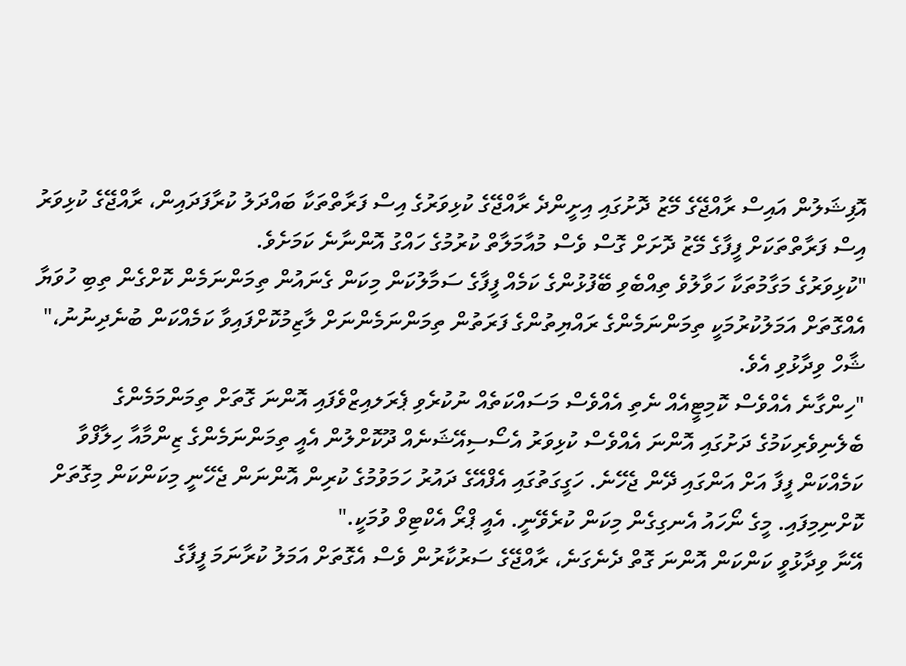އޮފިޝަލުން އައިސް ރާއްޖޭގެ މޭޒު ދޮށުގައި އިށީންދެ ރާއްޖޭގެ ކުޅިވަރުގެ އިސް ފަރާތްތަކާ ބައްދަލު ކުރާފަދައިން، ރާއްޖޭގެ ކުޅިވަރު އިސް ފަރާތްތަކަށް ފީފާގެ މޭޒު ދޮށަށް ގޮސް ވެސް މުއާމަލާތް ކުރުމުގެ ހައްގު އޮންނާނެ ކަމަށެވެ.
"ކުޅިވަރުގެ މަގާމުތަކާ ހަވާލުވެ ތިއްބެވި ބޭފުޅުންގެ ކަމެއް ފީފާގެ ސަމާލުކަން މިކަން ގެނައުން ތިމަންނަމެން ކޮށްގެން ތިބި ހުވަޔާ އެއްގޮތަށް އަމަލުކުރުމަކީ ތިމަންނަމެންގެ ރައްޔިތުންގެ ފަރަތުން ތިމަންނަމެންނަށް ލާޒިމުކޮށްފައިވާ ކަމެއްކަން ބުނެދިނުނު،" ޝާހް ވިދާޅުވި އެވެ.
"ހިންގާނެ އެއްވެސް ކޮމިޓީއެއް ނެތި އެއްވެސް މަސައްކަތެއް ނުކުރެވި ޕެރަލއިޒްވެފައި އޮންނަ ގޮތަށް ތިމަންމަމެންގެ ބެލެނިވެރިކަމުގެ ދަށުގައި އޮންނަ އެއްވެސް ކުޅިވަރު އެސޯސިއޭޝަނެއް ދޫކޮށްލުން އެއީ ތިމަންނަމެންގެ ޒިންމާއާ ހިލާފްވާ ކަމެއްކަން ފީފާ އަށް އަންގައި ދޭން ޖެހޭނެ. ހަގީގަތުގައި އެފްއޭގެ ދައުރު ހަމަވުމުގެ ކުރިން އޮންނަން ޖެހޭނީ މިކަންކަން މިގޮތަށް ކޮށްނިމިފައި. މީގެ ނޯހައު އެނގިގެން މިކަން ކުރެވޭނީ. އެއީ ޕްރޯ އެކްޓިވް ވުމަކީ."
އޭނާ ވިދާޅުވީ ކަންކަން އޮންނަ ގޮތް ދެނެގަނެ، ރާއްޖޭގެ ސަރުކާރުން ވެސް އެގޮތަށް އަމަލު ކުރާނަމަ ފީފާގެ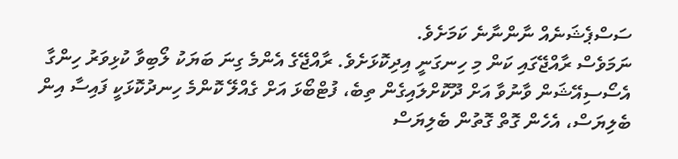ސަސްޕެޝަނެއް ނާންނާނެ ކަމަށެވެ.
ނަމަވެސް ރާއްޖޭގައި ކަން މި ހިނގަނީ އިދިކޮޅަށެވެ. ރާއްޖޭގެ އެންމެ ގިނަ ބަޔަކު ލޯބިވާ ކުޅިވަރު ހިންގާ އެސޯސިއޭޝަން ވާނުވާ އަށް ދޫކޮށްލައިގެން ތިބެ، ފުޓްބޯޅަ އަށް ގެއްލޭ ކޮންމެ ހިނދުކޮޅަކީ ފައިސާ އިން ބެލިޔަސް، އެހެން ގޮތް ގޮތުން ބެލިޔަސް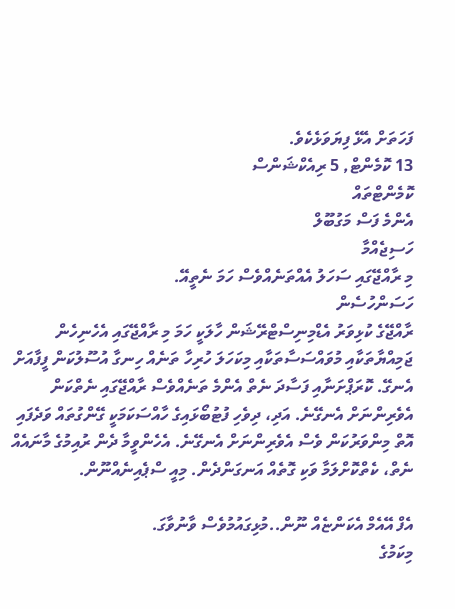ފަހަތަށް އެޅޭ ފިޔަވަޅެކެވެ.
13 ކޮމެންޓް, 5 ރިއެކްޝަންސް
ކޮމެންޓްތައް
އެންމެ ފަސް މަގުބޫލް
ހަސިޖެއްމާ
މި ރާއްޖޭގައި ސަހަލު އެއްތަނެއްވެސް ހަމަ ނެތީއޭ.
ހަސަންހުސެން
ރާއްޖޭގެ ކުޅިވަރު އެޑްމިނިސްޓްރޭޝަން ހާލަކީ ހަމަ މި ރާއްޖޭގައި އެހެނިހެން ޖަމިއްޔާތަކާއި މުވައްސަސާތަކާއި މިކަހަލަ ހުރިހާ ތަނެއް ހިނގާ އުސޫލުކަން ފީފާއަށް އެނގޭ. ކޮރަޕްށަނާއި ފަސާދަ ނެތް އެންމެ ތަނެއްވެސް ރާއްޖޭގައި ނެތްކަން އެވެރިންނަށް އެނގޭނެ. އަދި، ދިވެހި ފުޓުބޯޅައިގެ ހާއްސަކަމަކީ ގޭންގުތައް ވަދެފައި އޮތް މިންވަރުކަން ވެސް އެވެރިންނަށް އެނގޭނެ. އެހެންވީމާ ދެން ރުއިމުގެ މާނައެއް ނެތް، ކެތްކޮށްލަމާ ވަކި ގޮތެއް އަނގަންދެން. މިއީ ސްޕެއިނެއްނޫން.

އެފް އޭއެމް އެކަންޏެއް ނޫން..މުޅިގައުމުވެސް ވާނުވާގަ.
މިކަމުގެ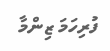ފުރިހަމަ ޒިންމާ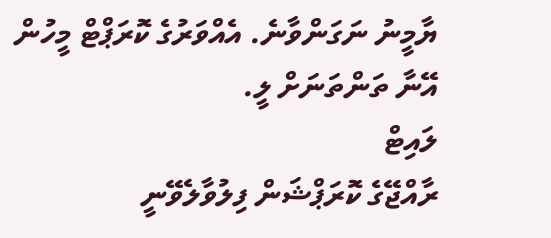ޔާމީނު ނަގަންވާނެ. އެއްވަރުގެ ކޮރަޕްޓް މީހުން އޭނާ ތަންތަނަށް ލީ.
ލައިޓް
ރާއްޖޭގެ ކޮރަޕްޝަން ފިލުވާލެވޭނީ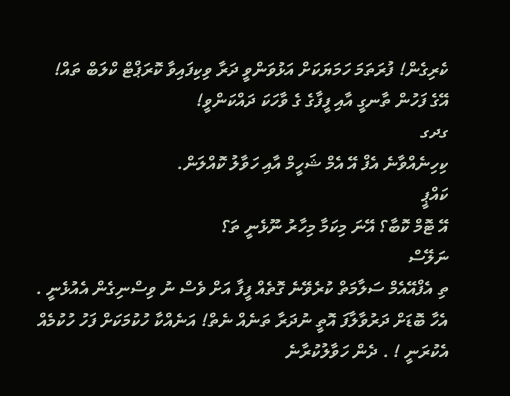ކެރިގެން! ފުރަތަމަ ހަމަޔަކަށް އަޅުވަންވީ ދަރާ ވިކިފައިވާ ކޮރަޕްޓް ކްލަބް ތައް! އޭގެ ފަހުން ތާނގީ އާއި ފީފާގެ ގެ ވާހަކަ ދައްކަންވީ!
ގދގ
ކިހިނެއްވާނެ އެފް އޭ އެމް ޝަހީމް އާއި ހަވާލު ކޮއްލަން.
ކައްޕީ
އޭ ޓޮމް ކޮބާ؟ އޭނަ މިކަމާ މިހާރު ނޫޅެނީ ތަ؟
ނަލޭސް
ތި އެފްއޭއެމް ސަލާމަތް ކުރެވޭނެ ގޮތެއް ފީފާ އަށް ވެސް ނު ވިސްނިގެން އެއުޅެނީ . އެހާ ބޮޑަށް ދަރުވާލާފަ އޮތީ ނުދަރާ ތަނެއް ނެތް! އަނެއްކާ ހުކުމަކަށް ފަހު ހުކުމެއް އެކުރަނީ ! . ދެން ހަވާލުކުރާނެ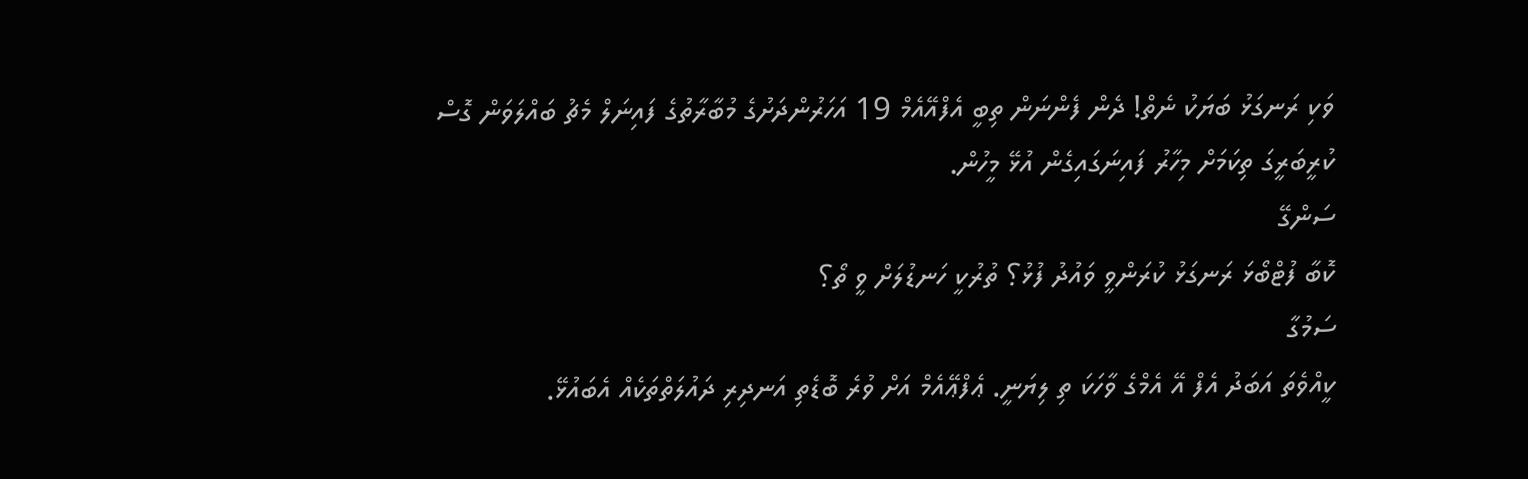ވަކި ރަނގަޅު ބަޔަކު ނެތް! ދެން ފެންނަން ތިބީ އެފްއޭއެމް 19 އަހަރުންދަށުގެ މުބާރާތުގެ ފައިނަލް މެޗު ބައްލަވަން ގޮސް ކުރީބަރީގަ ތިކަމަށް މިހާރު ފައިނަގައިގެން އުޅޭ މީހުން.
ސަންގޭ
ކޮބާ ފުޓްބޯޅަ ރަނގަޅު ކުރަންވީ ވައުދު ފުޅު؟ ތުރުކީ ހަނޑުލަށް ވީ ތޯ؟
ސަމުގާ
ކީއްވެތަ އަބަދު އެފް އޭ އެމްގެ ވާހަކަ ތި ލިޔަނީ. ޢެފްޢޭއެމް އަށް ވުރެ ބޮޑެތި އަނދިރި ދައުލަތްތަކެއް އެބައުޅޭ.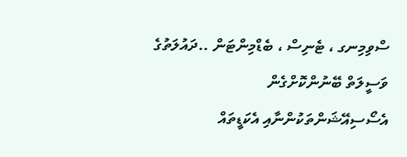ސްވިމިނގ ، ޓެނިސް ، ބެޑްމިންޓަން ..ދައުލަތުގެ ވަސީލަތް ބޭނުންކޮށްގެން އެސޯސިއޭޝަންތަކުންނާއި އެކަޑީތައް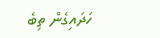ހަދައިގެން ތިބެ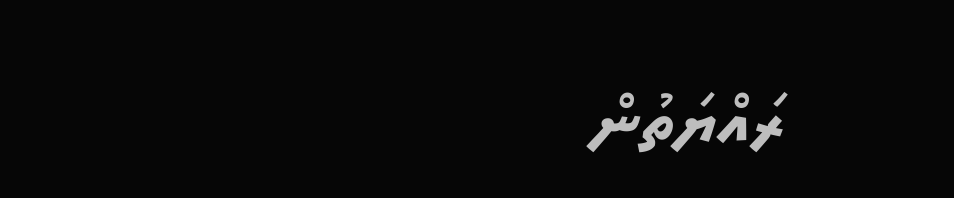ރައްޔަތުން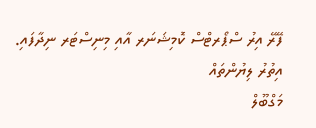ފޭރޭ އިރު ސްޕޯރޓްސް ކޮމިޝަނަރ އާއި މިނިސްޓަރ ނިދާފައި.
އިތުރު ލިޔުންތައް
މަގްބޫލް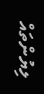ލިޔުންތައް